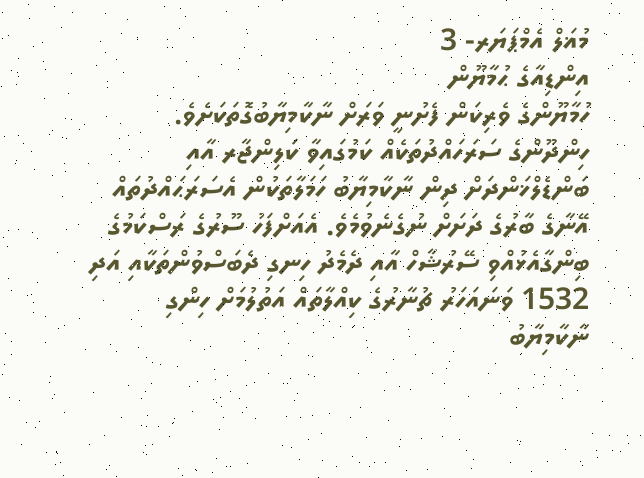މުޣަލް އެމްޕަޔަރ- 3
އިންޑިއާގެ ޙުމާޔޫން
ހުމާޔޫންގެ ވެރިކަން ފެށުނީ ވަރަށް ނާކާމިޔާބުގޮތަކަށެވެ. ހިންދޫންގެ ސަރަހައްދުތަކެއް ކަމުގައިވާ ކަލިންޖާރ އާއި ބަންޑެލްޚަންދަށް ދިން ނާކާމިޔާބު ހަމަލާތަކުން އެސަރަޙައްދުތައް އޭނާގެ ބާރުގެ ދަށަށް ނުގެނެވުމެވެ. އެއަށްފަހު ސޫރުގެ ރަސްކަމުގެ ބިންގާއެޅުއްވި ސޭރުޝާހް އާއި ދެމެދު ހިނގި ދެބަސްވުންތަކާއި އަދި 1532 ވަނައަހަރު ޗުނާރުގެ ކިއްލާތައް އަތުލުމަށް ހިންގި ނާކާމިޔާބު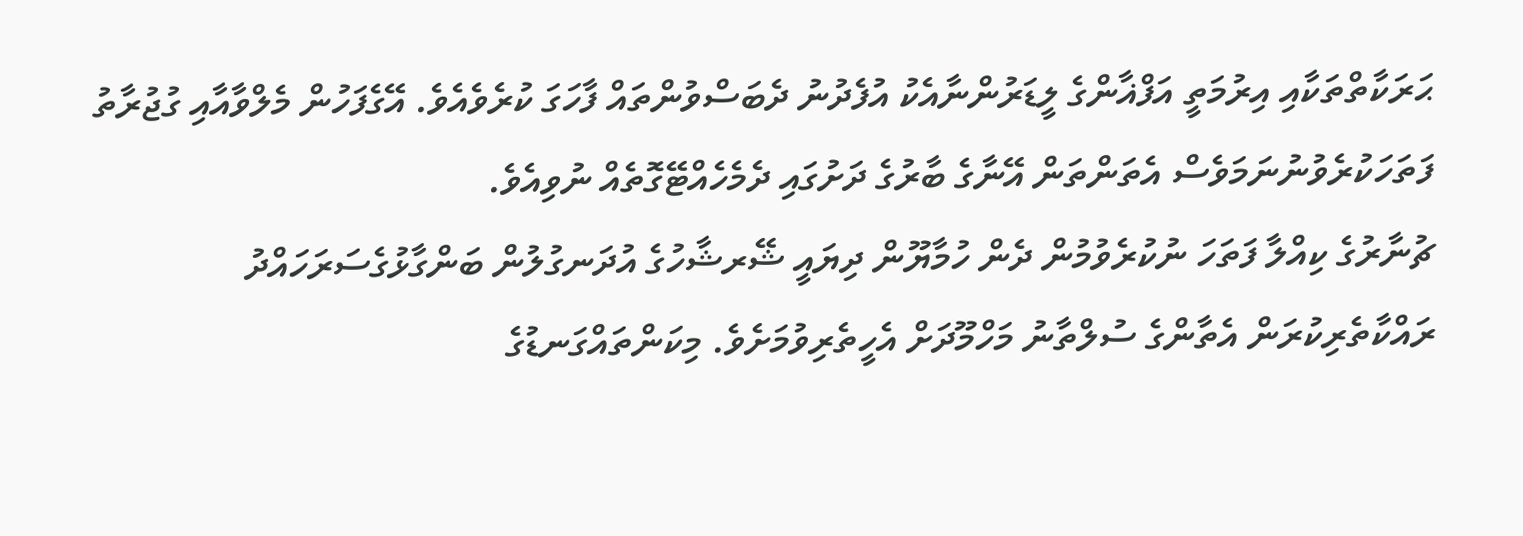ޙަރަކާތްތަކާއި އިރުމަތީ އަފްޣާންގެ ލީޑަރުންނާއެކު އުފެދުނު ދެބަސްވުންތައް ފާހަގަ ކުރެވެއެވެ. އޭގެފަހުން މެލްވާއާއި ގުޖުރާތު ފަތަހަކުރެވުނުނަމަވެސް އެތަންތަން އޭނާގެ ބާރުގެ ދަށުގައި ދެމެހެއްޓޭގޮތެއް ނުވިއެވެ.
ޗުނާރުގެ ކިއްލާ ފަތަހަ ނުކުރެވުމުން ދެން ހުމާޔޫން ދިޔައީ ޝޭރޝާހުގެ އުދަނގުލުން ބަންގާޅުގެސަރަހައްދު ރައްކާތެރިކުރަން އެތާންގެ ސުލްތާނު މަހްމޫދަށް އެހީތެރިވުމަށެވެ. މިކަންތައްގަނޑުގެ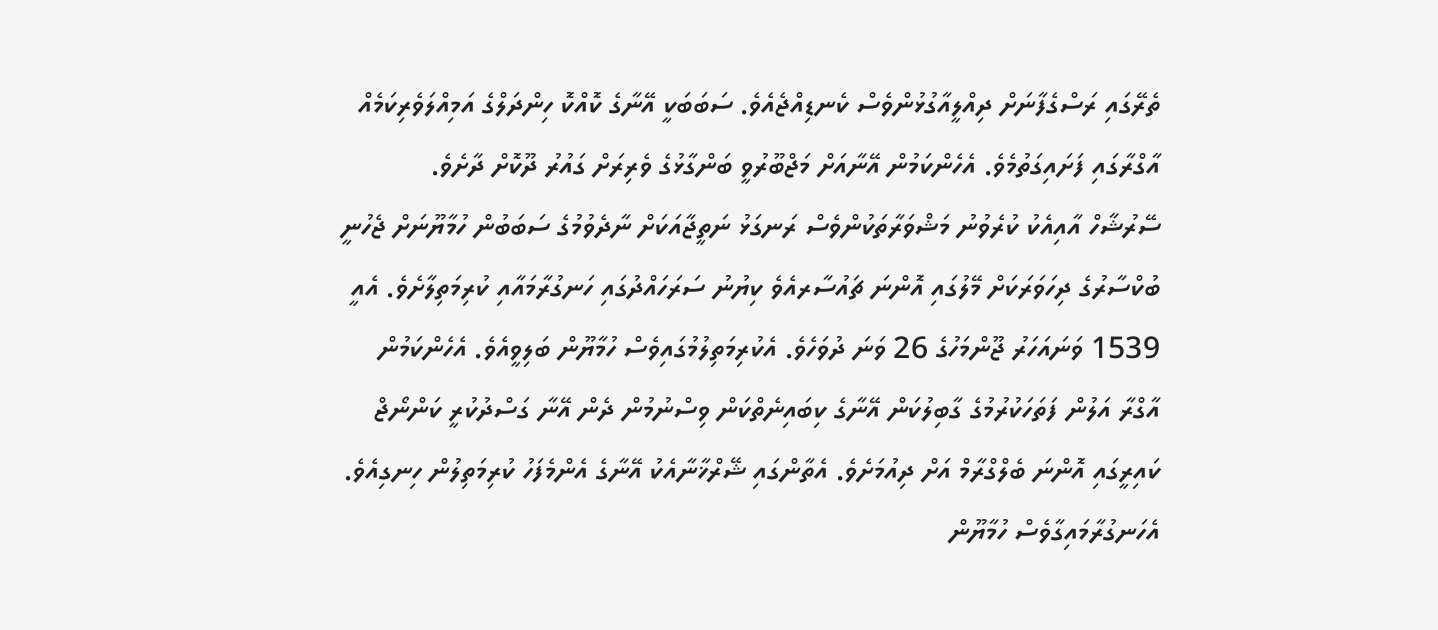ތެރޭގައި ރަސްގެފާނަށް ދިއްލީއާގުޅުންވެސް ކެނޑިއްޖެއެވެ. ސަބަބަކީ އޭނާގެ ކޮއްކޮ ހިންދަލްގެ އަމިއްލަވެރިކަމެއް އާގްރާގައި ފަށައިގަތުމެވެ. އެހެންކަމުން އޭނާއަށް މަޖްބޫރުވީ ބަންގާޅުގެ ވެރިރަށް ގައުރު ދޫކޮށް ދާށެވެ.
ސޭރުޝާހް އާއިއެކު ކުރެވުނު މަޝްވަރާތަކުންވެސް ރަނގަޅު ނަތީޖާއަކަށް ނާދެވުމުގެ ސަބަބުން ހުމާޔޫނަށް ޖެހުނީ ބުކްސާރުގެ ދިހަވަރަކަށް މޭލުގައި އޮންނަ ޗައުސާރއެވެ ކިޔުނު ސަރަހައްދުގައި ހަނގުރާމައާއި ކުރިމަތިލާށެވެ. އެއީ 1539 ވަނައަހަރު ޖޫންމަހުގެ 26 ވަނަ ދުވަހެވެ. އެކުރިމަތިލުމުގައިވެސް ހުމާޔޫން ބަލިވީއެވެ. އެހެންކަމުން އާގްރާ އަލުން ފަތަހަކުރުމުގެ ގާބިލުކަން އޭނާގެ ކިބައިނެތްކަން ވިސްނުމުން ދެން އޭނާ ގަސްދުކުރީ ކަންނޯޖް ކައިރީގައި އޮންނަ ބެލްގްރާމް އަށް ދިއުމަށެވެ. އެތާންގައި ޝޭރްޚާނާއެކު އޭނާގެ އެންމެފަހު ކުރިމަތިލުން ހިނގިއެވެ. އެހަނގުރާމައިގާވެސް ހުމާޔޫން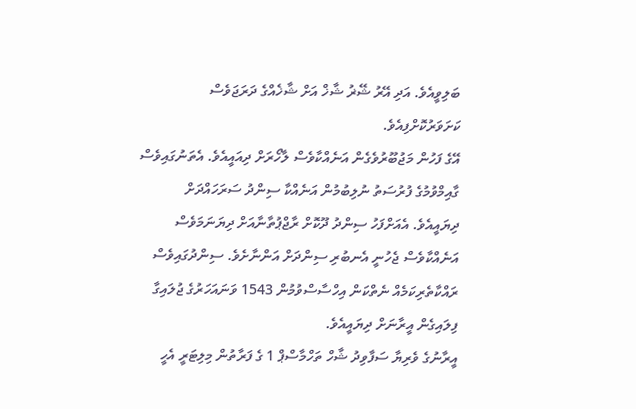ބަލިވީއެވެ. އަދި އޭރު ޝޭޜު ޝާޚް އަށް ޝާޚެއްގެ ދަރަޖަވެސް ކަށަވަރުކޮށްފިއެވެ.
އޭގެ ފަހުން މަޖުބޫރުވެގެން އަނެއްކާވެސް ލާހޯރަށް ދިއައީއެވެ. އެތަނުގައިވެސް ގާއިމްވުމުގެ ފުރުސަތު ނުލިބުމުން އަނެއްކާ ސިންދު ސަރަހައްދަށް ދިޔައީއެވެ. އެއަށްފަހު ސިންދު ދޫކޮށް ރާޖްޕުތާނާއަށް ދިޔަނަމަވެސް އަނެއްކާވެސް ޖެހުނީ އެނބުރި ސިންދަށް އަންނާށެވެ. ސިންދުގައިވެސް ރައްކާތެރިކަމެއް ނެތްކަން އިހްސާސްވުމުން 1543 ވަނައަހަރުގެ ޖުލައިގާ ފިލައިގެން އީރާނަށް ދިޔައީއެވެ.
އީރާނުގެ ވެރިޔާ ސަފާވިދު ޝާހް ތަހްމާސްޕް 1 ގެ ފަރާތުން މިލިޓަރީ އެހީ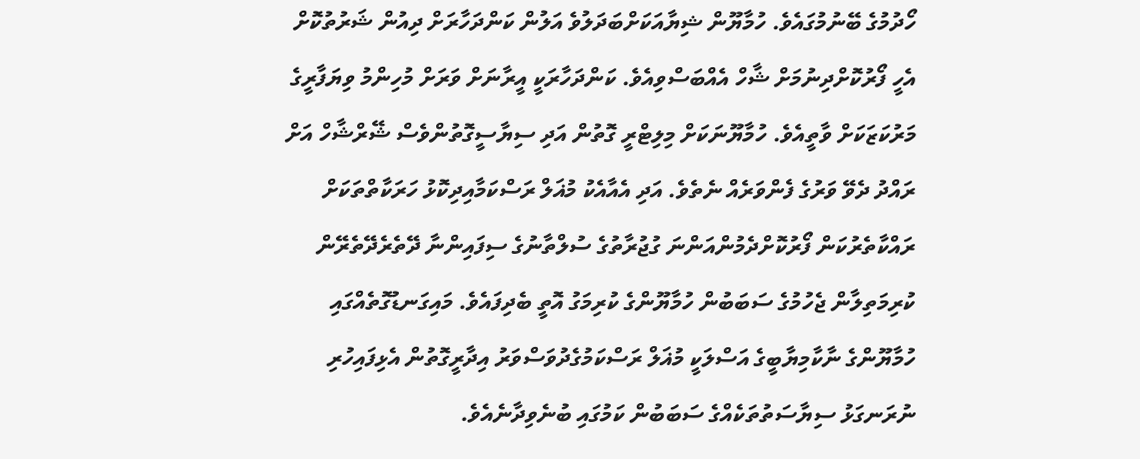ހޯދުމުގެ ބޭނުމުގައެވެ. ހުމާޔޫން ޝިޔާއަކަށްބަދަލުވެ އަލުން ކަންދަހާރަށް ދިއުން ޝަރުތުކޮށް އެހީ ފޯރުކޮށްދިނުމަށް ޝާހް އެއްބަސްވިއެވެ. ކަންދަހާރަކީ އީރާނަށް ވަރަށް މުހިންމު ވިޔަފާރީގެ މަރުކަޒަކަށް ވާތީއެވެ. ހުމާޔޫނަކަށް މިލިޓްރީ ގޮތުން އަދި ސިޔާސީގޮތުންވެސް ޝޭރްޝާހް އަށް ރައްދު ދެވޭ ވަރުގެ ފެންވަރެއް ނެތެވެ. އަދި އެއާއެކު މުޣަލް ރަސްކަމާއިދިކޮޅު ހަރަކާތްތަކަށް ރައްކާތެރުކަން ފޯރުކޮށްދެމުންއަންނަ ގުޖުރާތުގެ ސުލްތާނުގެ ސިފައިންނާ ދޭތެރެދޭތެރޭން ކުރިމަތިލާން ޖެހުމުގެ ސަބަބުން ހުމާޔޫންގެ ކުރިމަގު އޮތީ ބެދިފައެވެ. މައިގަނޑުގޮތެއްގައި ހުމާޔޫންގެ ނާކާމިޔާބީގެ އަސްލަކީ މުޣަލް ރަސްކަމުގެދުވަސްވަރު އިދާރީގޮތުން އެޅިފައިހުރި ނުރަނގަޅު ސިޔާސަތުތަކެއްގެ ސަބަބުން ކަމުގައި ބުނެވިދާނެއެވެ.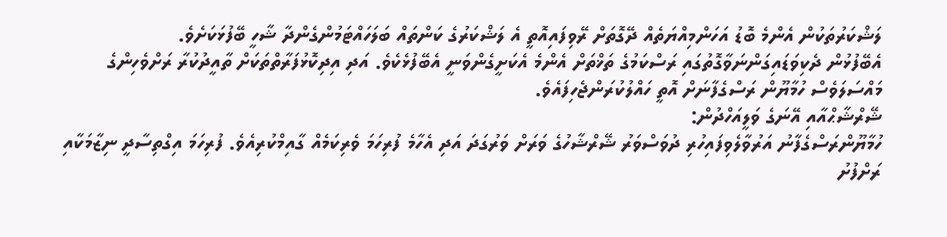ލަޝްކަރުތަކުން އެންމެ ބޮޑު އަހަންމިއްޔަތެއް ދޭގޮތަށް ރޭވިފައިއޮތީ އެ ލަޝްކަރުގެ ކަންތައް ބަލަހައްޓަމުންގެންދާ ޝާހީ ބޭފުޅަކަށެވެ.
އެބޭފުޅުން ދެކިވަޑައިގަންނަވާގޮތުގައި ރަސްކަމުގެ ތަޚްތަށް އެންމެ އެކަށީގެންވަނީ އެބޭފުޅެކެވެ. އަދި އިދިކޮޅުފަރާތްތަކަށް ތާއީދުކުރާ ރަށްވެހިންގެ މައްސަލަވެސް ހުމާޔޫން ރަސްގެފާނަށް އޮތީ ހައްލުކުރަންޖެހިފައެވެ.
ޝޭރްޝާޙްއާއި އޭނަގެ ވަލީއަހްދުން:
ހުމާޔޫންރަސްގެފާނު އަރުވާލެވިފައިހުރި ދުވަސްވަރު ޝޭރްޝާހުގެ ވަރަށް ވަރުގަދަ އަދި އެހާމެ ފުރިހަމަ ވެރިކަމެއް ގާއިމްކުރިއެވެ. ފުރިހަމަ އިގްތިސާދީ ނިޒާމަކާއި ރަށްފުށު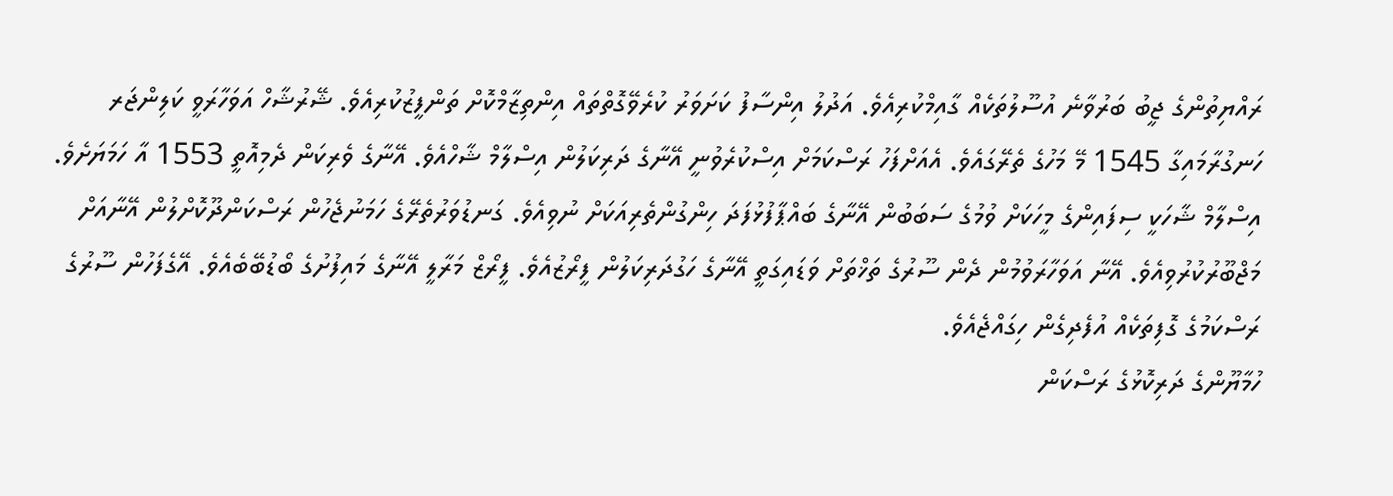ރައްޔިތުންގެ ޖީބު ބަރުވާނެ އުސޫލުތަކެއް ގާއިމްކުރިއެވެ. އަދުލު އިންސާފު ކަށަވަރު ކުރެވޭގޮތްތައް އިންތިޒާމްކޮށް ތަންފީޒުކުރިއެވެ. ޝޭރުޝާހް އަވަހާރަވީ ކަލިންޖަރ ހަނގުރާމައިގާ 1545 މޭ މަހުގެ ތެރޭގައެވެ. އެއަށްފަހު ރަސްކަމަށް އިސްކުރެވުނީ އޭނާގެ ދަރިކަލުން އިސްލާމް ޝާހްއެވެ. އޭނާގެ ވެރިކަން ދެމިއޮތީ 1553 އާ ހަމަޔަށެވެ. އިސްލާމް ޝާހަކީ ސިފައިންގެ މީހަކަށް ވުމުގެ ސަބަބުން އޭނާގެ ބައްޕާފުޅުފަދަ ހިންގުންތެރިއަކަށް ނުވިއެވެ. ގަނޑުވަރުތެރޭގެ ހަމަނުޖެހުން ރަސްކަންދޫކޮށްލުން އޭނާއަށް މަޖްބޫރުކުރުވިއެވެ. އޭނާ އަވަހާރަވުމުން ދެން ސޫރުގެ ތަޚްތަށް ވަޑައިގަތީ އޭނާގެ ހަގުދަރިކަލުން ފީރޯޒުއެވެ. ފީރޯޒް މަރާލީ އޭނާގެ މައިފުށުގެ ބޯޑުބޭބެއެވެ. އޭގެފަހުން ސޫރުގެ ރަސްކަމުގެ ގޮފިތަކެއް އުފެދިގެން ހިގައްޖެއެވެ.
ހުމާޔޫންގެ ދަރިކޮޅުގެ ރަސްކަން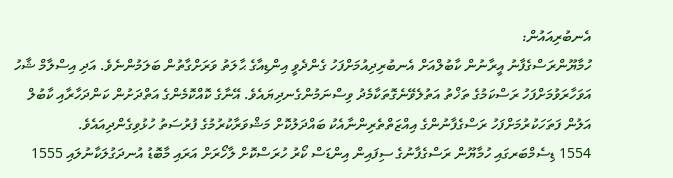އެނބުރިއައުން:
ހުމާޔޫންރަސްގެފާނު އީރާނުން ކާބުލްއަށް އެނބުރިދިއުމަށްފަހު ގެންދެވީ އިންޑިއާގެ ޙާލަތު ވަރަށްގާތުން ބަލަމުންނެވެ. އަދި އިސްލާމް ޝާހު އަވަހާރަވުމަށްފަހު ރަސްކަމުގެ ތަޚްތު އަތުލެވޭނެގޮތަކާމެދު ވިސްނަމުންގެނދިޔައެވެ. އޭނާގެ ކޮއްކޮމެންގެ އަތްދަށުން ކަންދަހާރާއި ކާބުލް އަލުން ފަތަހަކުރުމަށްފަހު ރަސްގެފާނުންގެ އިއްޒަތްތެރިންނާއެކު ބައްދަލުކޮށް މަޝްވަރާކުރުމުގެ ފުރުސަތު ހުޅުވިގެންދިއައެވެ.
1554 ޑިސެމްބަރގައި ހުމާޔޫން ރަސްގެފާނުގެ ސިފައިން އިންޑަސް ކޯރު ހުރަސްކޮށް ލާހޯރަށް އަރައި މާބޮޑު އުނދަގުލަކާނުލައި 1555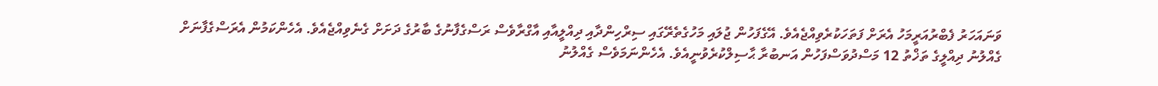ވަނައަހަރު ފެބްރުއަރީމަހު އެރަށް ފަތަހަކުރެވިއްޖެއެވެ. އޭގެފަހުން ޖުލައި މަހުގެތެރޭގައި ސިރްހިންދާއި ދިއްލީއާއި އާގްރާވެސް ރަސްގެފާނުގެ ބާރުގެ ދަށަށް ގެނެވިއްޖެއެވެ. އެހެންކަމުން އެރަސްގެފާނަށް ގެއްލުނު ދިއްލީގެ ތަޚްތު 12 މަސްދުވަސްފަހުން އަނބުރާ ޙާސިލްކުރެވުނީއެވެ. އެހެންނަމަވެސް ގެއްލުނު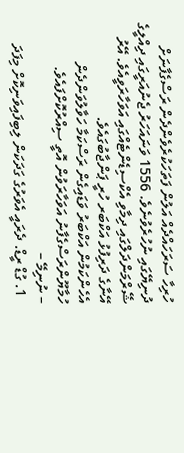ހުރިހާ ސަރަހައްދެއް އަލުން ފަތަހަކުރެވެންދެން ރަސްގެފާނަށް ދުނިޔޭގައި ނުހުރެވުނެވެ. 1556 ވަނައަހަރު ޖެނުއަރީގައި ދިއްލީގެ ޝޭރްމަންދަލްގައި ދިމާވި އެކްސިޑެންޓެއްގައި އަވަހާރަވީއެވެ. އޭރު އޭނާގެ ދަރިފުޅު އަކްބަރ ހުރީ ޕަންޖާބުގައެވެ.
އެހެންކަމުން އަކްބަރު ވަޑައިގެން ރަސްކަމާ ހަވާލުވަންދެން ހުމާޔޫންރަސްގެފާނު އަވަހާރަވުން އޮތީ ސިއްރުކޮށްފައެވެ.
– ނުނިމޭ –
  1. ގުޑް ރީޑް. ދެރައީ އެވަރުގެ ގަދަކަން ލިބިފައިވަނިކޮށް މިފަދަ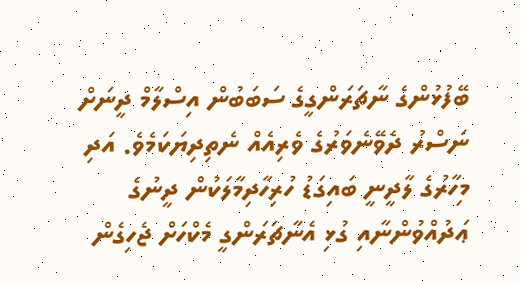ބޭފުޅުންގެ ނާޗަރަންގީގެ ސަބަބުން އިސްލާމް ދީނަށް ނަސްރު ދެވޭނެވަރުގެ ވެރިއެއް ނެތިދިޔަކަމެވެ. އަދި މިހާރުގެ ލާދީނީ ބައިގަޑު ހުރިހާދިމާލަކުން ދީނުގެ ޢަދުއްވުންނާއި ގުޅި އެނާޗަރަންގީ މެކްހަށް ޖެހިގެން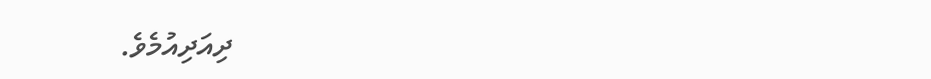ދިއަދިއުމެވެ.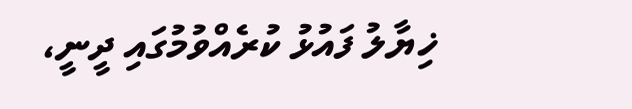ޚިޔާލު ފައުޅު ކުރެއްވުމުގައި ދީނީ،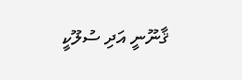ޤާނޫނީ އަދި ސުލޫކީ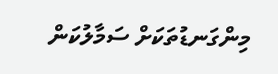މިންގަނޑުތަކަށް ސަމާލުކަން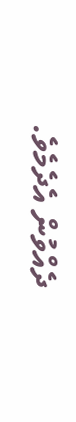ދެއްވުން އެދެމެވެ.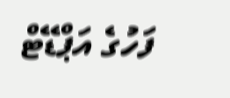ފަހުގެ އަޕްޑޭޓް